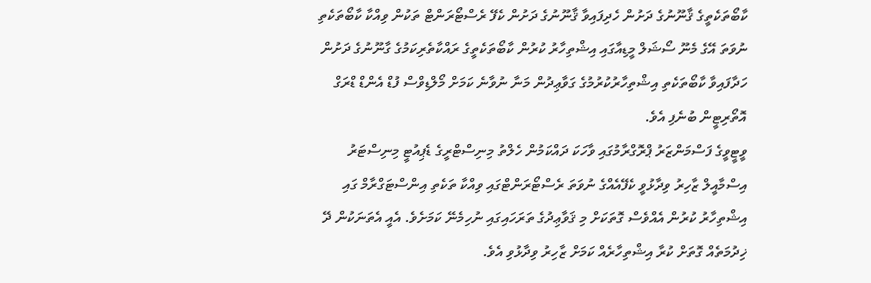ކާބޯތަކެތީގެ ޤާނޫނުގެ ދަށުން ހެދިފައިވާ ޤާނޫނުގެ ދަށުން ކެފޭ ރެސްޓޯރަންޓް ތަކުން ވިއްކާ ކާބޯތަކެތި ނުވަތަ އޭގެ މެނޫ ސޯޝަލް މީޑިއާގައި އިޝްތިހާރު ކުރުން ކާބޯތަކެތީގެ ރައްކާތެރިކަމުގެ ގާނޫނުގެ ދަށުން ހަދާފައިވާ ކާބޯތަކެތި އިޝްތިހާރުކުރުމުގެ ގަވާޢިދުން މަނާ ނުވާނެ ކަމަށް މޯލްޑިވްސް ފުޑް އެންޑް ޑްރަގް އޮތޯރިޓީން ބުނެފި އެވެ.
ވީޓީވީގެ ފަސްމަންޒަރު ޕްރޮގްރާމުގައި ވާހަކަ ދައްކަމުން ހެލްތު މިނިސްޓްރީގެ ޑެޕިއުޓީ މިނިސްޓަރު އިސްމާއީލް ޒާހިރު ވިދާޅުވީ ކެފޭއެއްގެ ނުވަތަ ރެސްޓޯރަންޓްގައި ވިއްކާ ތަކެތި އިންސްޓަގްރާމް ގައި އިޝްތިހާރު ކުރުން އެއްވެސް ގޮތަކަށް މި ޤަވާޢިދުގެ ތަރަހައިގައި ނުހިމެނޭ ކަމަށެވެ. އެއީ އެތަނަކުން ދޭ ޚިދުމަތެއް ގޮތަށް ކުރާ އިޝްތިހާރެއް ކަމަށް ޒާހިރު ވިދާޅުވި އެވެ.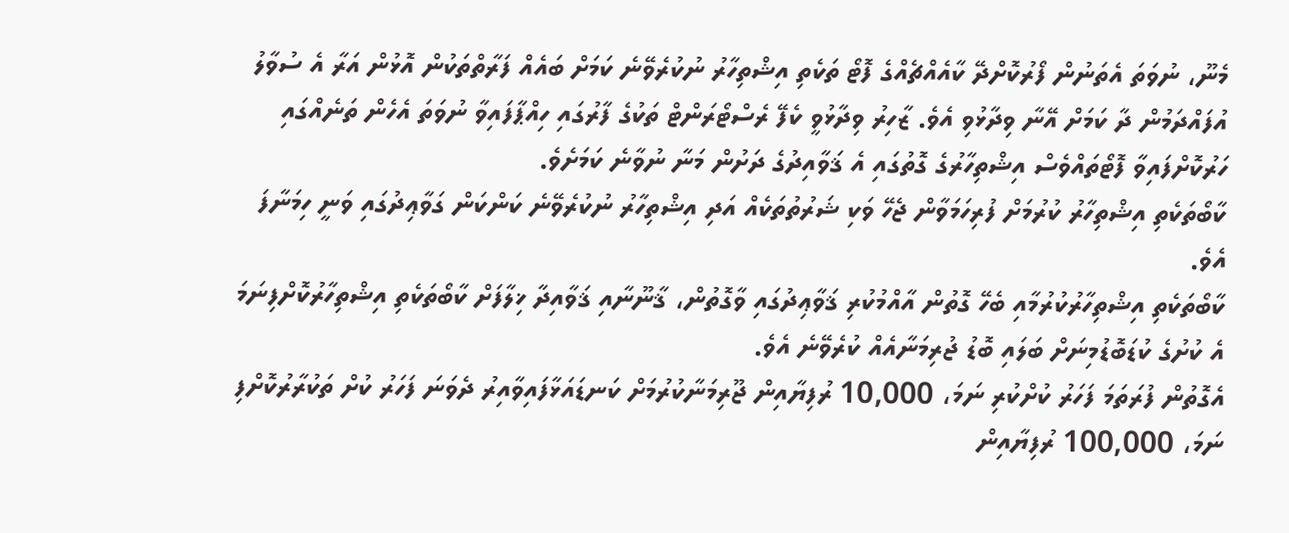މެނޫ، ނުވަތަ އެތަނުން ފޯރުކޮށްދޭ ކާއެއްޗެއްގެ ފޮޓޯ ތަކެތި އިޝްތިހާރު ނުކުރެވޭނެ ކަމަށް ބައެއް ފަރާތްތަކުން އޮޅުން އަރާ އެ ސުވާލު އުފައްދަމުން ދާ ކަމަށް އޭނާ ވިދާޅުވި އެވެ. ޒާހިރު ވިދާޅުވީ ކެފޭ ރެސްޓޯރަންޓް ތަކުގެ ފާރުގައި ހިއްޕާފައިވާ ނުވަތަ އެހެން ތަނެއްގައި ހަރުކޮށްފައިވާ ފޮޓޯތައްވެސް އިޝްތިހާރުގެ ގޮތުގައި އެ ޤަވާއިދުގެ ދަށުން މަނާ ނުވާނެ ކަމަށެވެ.
ކާބޯތަކެތި އިޝްތިހާރު ކުރުމަށް ފުރިހަމަވާން ޖެހޭ ވަކި ޝަރުތުތަކެއް އަދި އިޝްތިހާރު ނުކުރެވޭނެ ކަންކަން ގަވާޢިދުގައި ވަނީ ހިމަނާފަ އެވެ.
ކާބޯތަކެތި އިޝްތިހާރުކުރުމާއި ބެހޭ ގޮތުން އާއްމުކުރި ޤަވާޢިދުގައި ވާގޮތުން، ޤާނޫނާއި ޤަވާއިދާ ޚިލާފަށް ކާބޯތަކެތި އިޝްތިހާރުކޮށްފިނަމަ އެ ކުށުގެ ކުޑަބޮޑުމިނަށް ބަލައި ބޮޑު ޖުރިމަނާއެއް ކުރެވޭނެ އެވެ.
އެގޮތުން ފުރަތަމަ ފަހަރު ކުށްކުރި ނަމަ، 10,000 ރުފިޔާއިން ޖޫރިމަނާކުރުމަށް ކަނޑައަޅާފައިވާއިރު ދެވަނަ ފަހަރު ކުށް ތަކުރާރުކޮށްފި ނަމަ، 100,000 ރުފިޔާއިން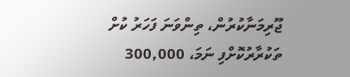ޖޫރިމަނާކުރުން، ތިންވަނަ ފަހަރު ކުށް ތަކުރާރުކޮށްފި ނަމަ، 300,000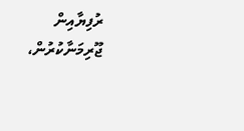ރުފިޔާއިން ޖޫރިމަނާކުރުން،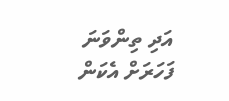އަދި ތިންވަނަ ފަހަރަށް އެކަން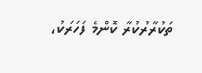ތަކުރާރުކުރާ ކޮންމެ ފަހަރަކު،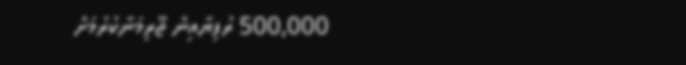500,000 ރުފިޔާއިން ޖޫރިމަނާކުރުމަށް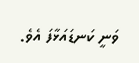ވަނީ ކަނޑައަޅާފަ އެވެ.